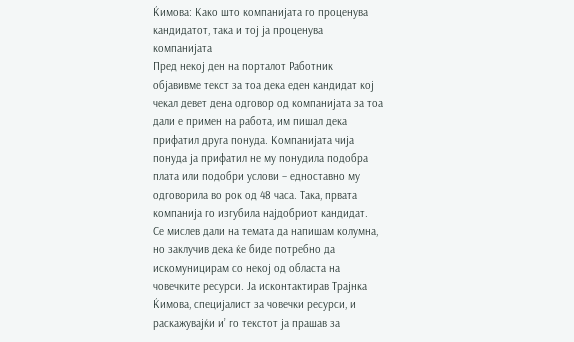Ќимова: Како што компанијата го проценува кандидатот, така и тој ја проценува компанијата
Пред некој ден на порталот Работник објавивме текст за тоа дека еден кандидат кој чекал девет дена одговор од компанијата за тоа дали е примен на работа, им пишал дека прифатил друга понуда. Компанијата чија понуда ја прифатил не му понудила подобра плата или подобри услови – едноставно му одговорила во рок од 48 часа. Така, првата компанија го изгубила најдобриот кандидат.
Се мислев дали на темата да напишам колумна, но заклучив дека ќе биде потребно да искомуницирам со некој од областа на човечките ресурси. Ја исконтактирав Трајнка Ќимова, специјалист за човечки ресурси, и раскажувајќи и’ го текстот ја прашав за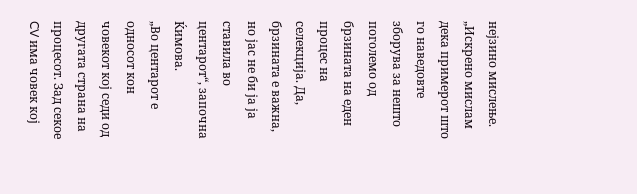нејзино мислење.
„Искрено мислам дека примерот што го наведовте зборува за нешто поголемо од брзината на еден процес на селекција. Да, брзината е важна, но јас не би ја ја ставила во центарот“, започна Ќимова.
„Во центарот е односот кон човекот кој седи од другата страна на процесот. Зад секое CV има човек кој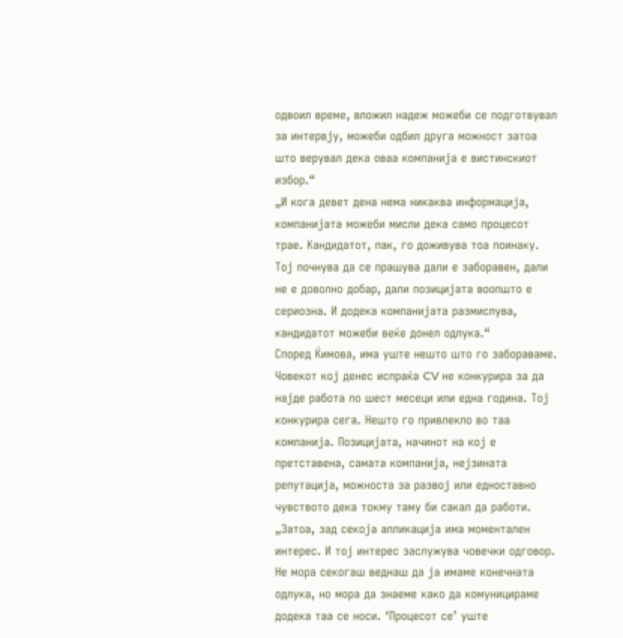одвоил време, вложил надеж можеби се подготвувал за интервју, можеби одбил друга можност затоа што верувал дека оваа компанија е вистинскиот избор.“
„И кога девет дена нема никаква информација, компанијата можеби мисли дека само процесот трае. Кандидатот, пак, го доживува тоа поинаку. Тој почнува да се прашува дали е заборавен, дали не е доволно добар, дали позицијата воопшто е сериозна. И додека компанијата размислува, кандидатот можеби веќе донел одлука.“
Според Ќимова, има уште нешто што го забораваме. Човекот кој денес испраќа CV не конкурира за да најде работа по шест месеци или една година. Тој конкурира сега. Нешто го привлекло во таа компанија. Позицијата, начинот на кој е претставена, самата компанија, нејзината репутација, можноста за развој или едноставно чувството дека токму таму би сакал да работи.
„Затоа, зад секоја апликација има моментален интерес. И тој интерес заслужува човечки одговор. Не мора секогаш веднаш да ја имаме конечната одлука, но мора да знаеме како да комуницираме додека таа се носи. ‘Процесот се’ уште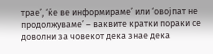трае’, ‘ќе ве информираме’ или ‘овојпат не продолжуваме’ – ваквите кратки пораки се доволни за човекот дека знае дека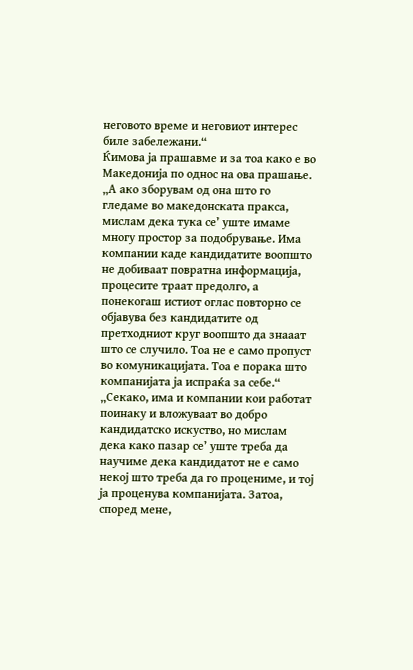неговото време и неговиот интерес биле забележани.“
Ќимова ја прашавме и за тоа како е во Македонија по однос на ова прашање.
„А ако зборувам од она што го гледаме во македонската пракса, мислам дека тука се’ уште имаме многу простор за подобрување. Има компании каде кандидатите воопшто не добиваат повратна информација, процесите траат предолго, а понекогаш истиот оглас повторно се објавува без кандидатите од претходниот круг воопшто да знааат што се случило. Тоа не е само пропуст во комуникацијата. Тоа е порака што компанијата ја испраќа за себе.“
„Секако, има и компании кои работат поинаку и вложуваат во добро кандидатско искуство, но мислам дека како пазар се’ уште треба да научиме дека кандидатот не е само некој што треба да го процениме, и тој ја проценува компанијата. Затоа, според мене,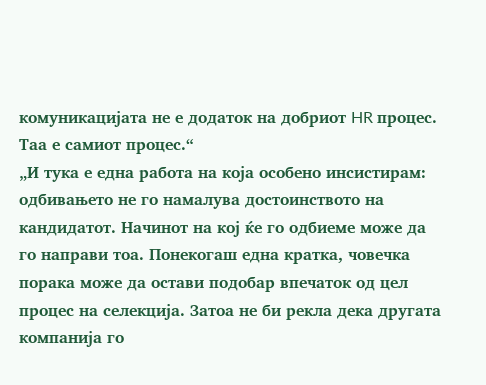комуникацијата не е додаток на добриот HR процес. Таа е самиот процес.“
„И тука е една работа на која особено инсистирам: одбивањето не го намалува достоинството на кандидатот. Начинот на кој ќе го одбиеме може да го направи тоа. Понекогаш една кратка, човечка порака може да остави подобар впечаток од цел процес на селекција. Затоа не би рекла дека другата компанија го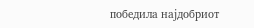победила најдобриот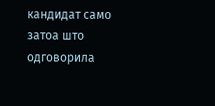кандидат само затоа што одговорила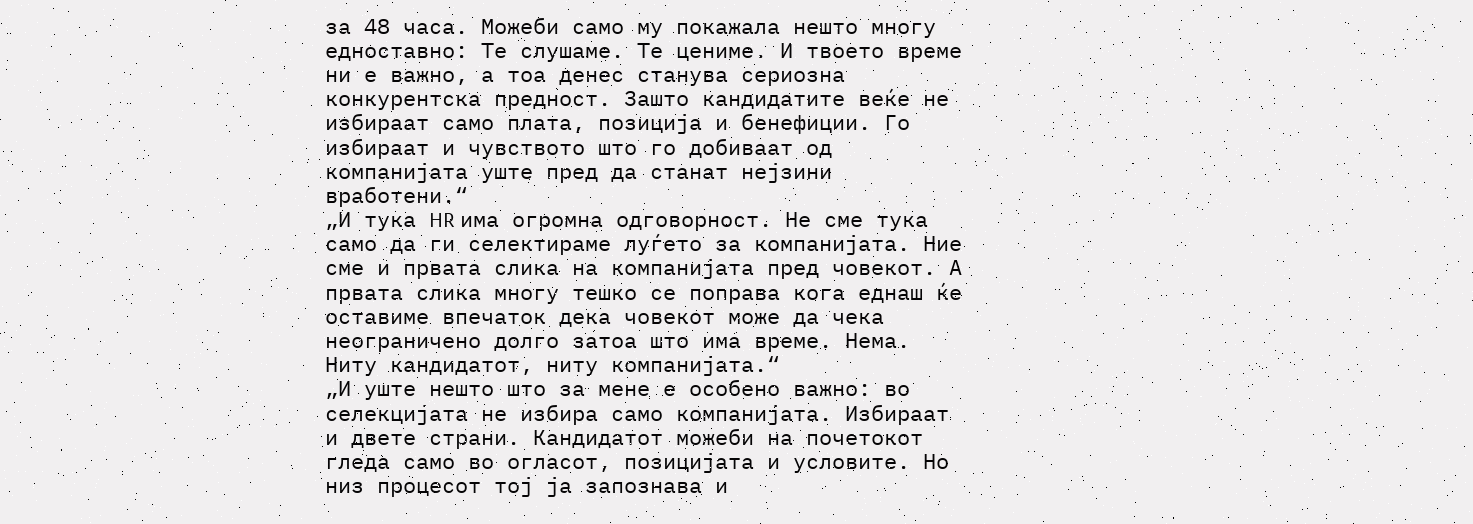за 48 часа. Можеби само му покажала нешто многу едноставно: Те слушаме. Те цениме. И твоето време ни е важно, а тоа денес станува сериозна конкурентска предност. Зашто кандидатите веќе не избираат само плата, позиција и бенефиции. Го избираат и чувството што го добиваат од компанијата уште пред да станат нејзини вработени.“
„И тука HR има огромна одговорност. Не сме тука само да ги селектираме луѓето за компанијата. Ние сме и првата слика на компанијата пред човекот. А првата слика многу тешко се поправа кога еднаш ќе оставиме впечаток дека човекот може да чека неограничено долго затоа што има време. Нема. Ниту кандидатот, ниту компанијата.“
„И уште нешто што за мене е особено важно: во селекцијата не избира само компанијата. Избираат и двете страни. Кандидатот можеби на почетокот гледа само во огласот, позицијата и условите. Но низ процесот тој ја запознава и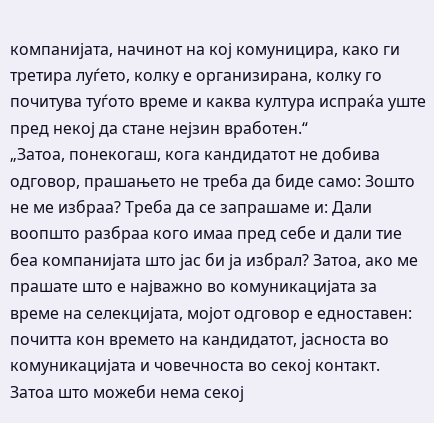компанијата, начинот на кој комуницира, како ги третира луѓето, колку е организирана, колку го почитува туѓото време и каква култура испраќа уште пред некој да стане нејзин вработен.“
„Затоа, понекогаш, кога кандидатот не добива одговор, прашањето не треба да биде само: Зошто не ме избраа? Треба да се запрашаме и: Дали воопшто разбраа кого имаа пред себе и дали тие беа компанијата што јас би ја избрал? Затоа, ако ме прашате што е најважно во комуникацијата за време на селекцијата, мојот одговор е едноставен: почитта кон времето на кандидатот, јасноста во комуникацијата и човечноста во секој контакт. Затоа што можеби нема секој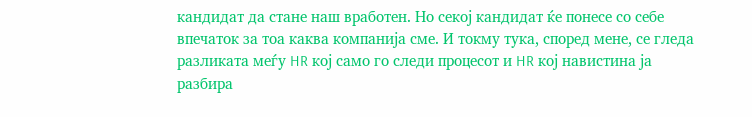кандидат да стане наш вработен. Но секој кандидат ќе понесе со себе впечаток за тоа каква компанија сме. И токму тука, според мене, се гледа разликата меѓу HR кој само го следи процесот и HR кој навистина ја разбира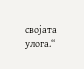својата улога.“